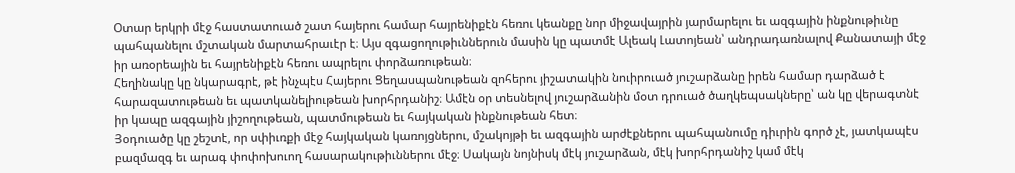Օտար երկրի մէջ հաստատուած շատ հայերու համար հայրենիքէն հեռու կեանքը նոր միջավայրին յարմարելու եւ ազգային ինքնութիւնը պահպանելու մշտական մարտահրաւէր է։ Այս զգացողութիւններուն մասին կը պատմէ Ալեակ Լատոյեան՝ անդրադառնալով Քանատայի մէջ իր առօրեային եւ հայրենիքէն հեռու ապրելու փորձառութեան։
Հեղինակը կը նկարագրէ, թէ ինչպէս Հայերու Ցեղասպանութեան զոհերու յիշատակին նուիրուած յուշարձանը իրեն համար դարձած է հարազատութեան եւ պատկանելիութեան խորհրդանիշ։ Ամէն օր տեսնելով յուշարձանին մօտ դրուած ծաղկեպսակները՝ ան կը վերագտնէ իր կապը ազգային յիշողութեան, պատմութեան եւ հայկական ինքնութեան հետ։
Յօդուածը կը շեշտէ, որ սփիւռքի մէջ հայկական կառոյցներու, մշակոյթի եւ ազգային արժէքներու պահպանումը դիւրին գործ չէ, յատկապէս բազմազգ եւ արագ փոփոխուող հասարակութիւններու մէջ։ Սակայն նոյնիսկ մէկ յուշարձան, մէկ խորհրդանիշ կամ մէկ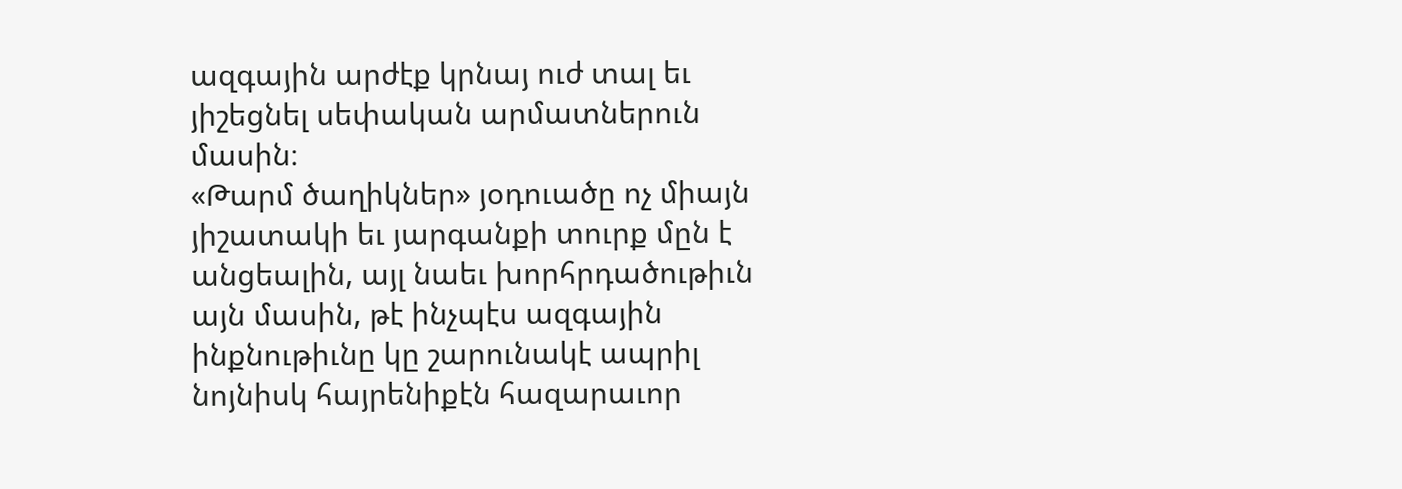ազգային արժէք կրնայ ուժ տալ եւ յիշեցնել սեփական արմատներուն մասին։
«Թարմ ծաղիկներ» յօդուածը ոչ միայն յիշատակի եւ յարգանքի տուրք մըն է անցեալին, այլ նաեւ խորհրդածութիւն այն մասին, թէ ինչպէս ազգային ինքնութիւնը կը շարունակէ ապրիլ նոյնիսկ հայրենիքէն հազարաւոր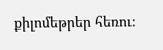քիլոմեթրեր հեռու։